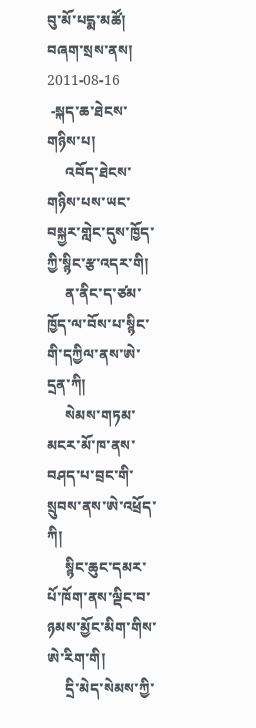བུ་མོ་པདྨ་མཚོ།
བཞག་སྲས་ནས།        2011-08-16
 -སྐད་ཆ་ཐེངས་གཉིས་པ།
     འབོད་ཐེངས་གཉིས་པས་ཡང་བསྐྱར་གླེང་དུས་ཁྱོད་ཀྱི་སྙིང་རྩ་འདར་གི།
     ན་ནིང་ད་ཙམ་ཁྱོད་ལ་བོས་པ་སྙིང་གི་དཀྱིལ་ནས་ཨེ་དྲན་ཀི།
     སེམས་གཏམ་མངར་མོ་ཁ་ནས་བཤད་པ་བྲང་གི་སྲུབས་ནས་ཨེ་འཕྲོད་ཀི།
     སྙིང་ཆུང་དམར་པོ་ཁོག་ནས་ལྡིང་བ་ཉམས་མྱོང་མིག་གིས་ཨེ་རིག་གི།
     དྲི་མེད་སེམས་ཀྱི་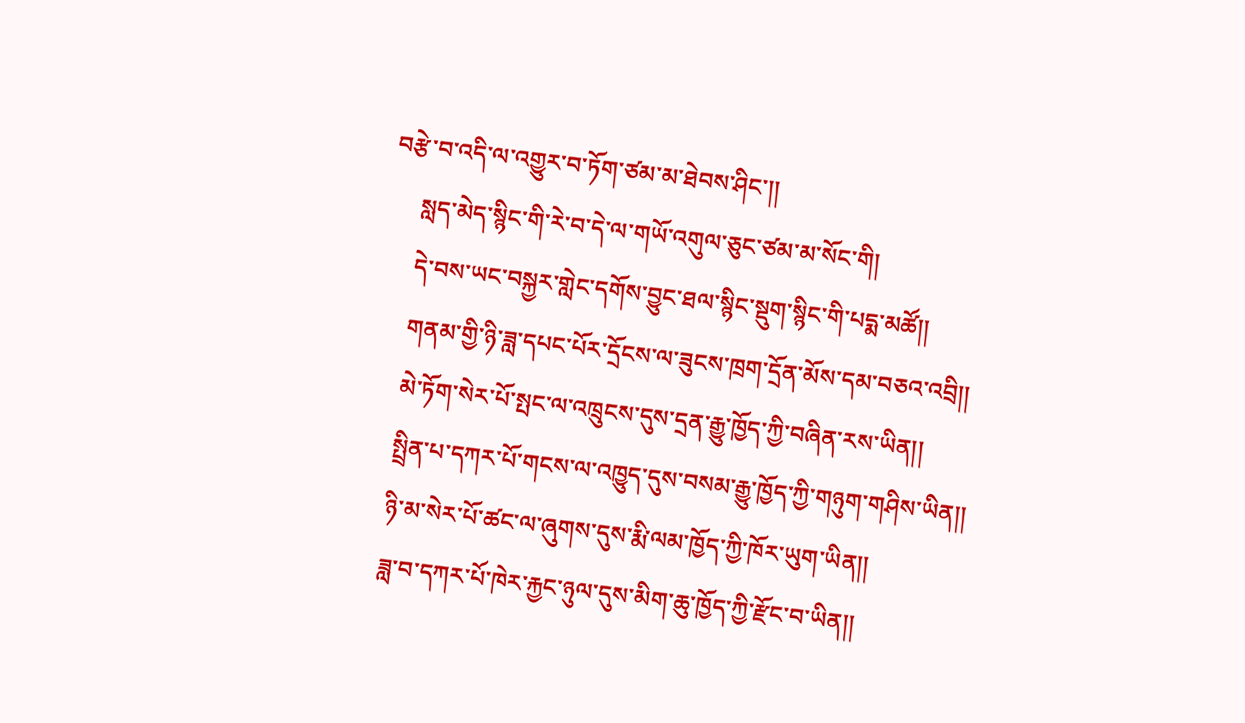བརྩེ་བ་འདི་ལ་འགྱུར་བ་ཏོག་ཙམ་མ་ཐེབས་ཤིང་།།
     སླད་མེད་སྙིང་གི་རེ་བ་དེ་ལ་གཡོ་འགུལ་ཅུང་ཙམ་མ་སོང་གི།
     དེ་བས་ཡང་བསྐྱར་གླེང་དགོས་བྱུང་ཐལ་སྙིང་སྡུག་སྙིང་གི་པདྨ་མཚོ།།
     གནམ་གྱི་ཉི་ཟླ་དཔང་པོར་དྲོངས་ལ་ཟུངས་ཁྲག་དྲོན་མོས་དམ་བཅའ་འབྲི།།
     མེ་ཏོག་སེར་པོ་སྤང་ལ་འཁྲུངས་དུས་དྲན་རྒྱུ་ཁྱོད་ཀྱི་བཞིན་རས་ཡིན།།
     སྤྲིན་པ་དཀར་པོ་གངས་ལ་འཁྱུད་དུས་བསམ་རྒྱུ་ཁྱོད་ཀྱི་གཉུག་གཤིས་ཡིན།།
     ཉི་མ་སེར་པོ་ཚང་ལ་ཞུགས་དུས་རྨི་ལམ་ཁྱོད་ཀྱི་ཁོར་ཡུག་ཡིན།།
     ཟླ་བ་དཀར་པོ་ཁེར་རྐྱང་ཉུལ་དུས་མིག་ཆུ་ཁྱོད་ཀྱི་རྫོང་བ་ཡིན།།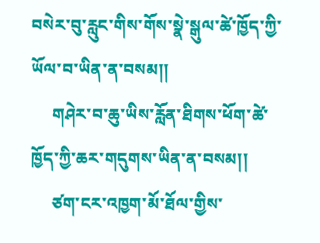བསེར་བུ་རླུང་གིས་གོས་སྣེ་སྒུལ་ཚེ་ཁྱོད་ཀྱི་ཡོལ་བ་ཡིན་ན་བསམ།།
     གཤེར་བ་ཆུ་ཡིས་རློན་ཐིགས་ཕོག་ཚེ་ཁྱོད་ཀྱི་ཆར་གདུགས་ཡིན་ན་བསམ།།
     ཙག་ངར་འཁྱག་མོ་ཐོལ་གྱིས་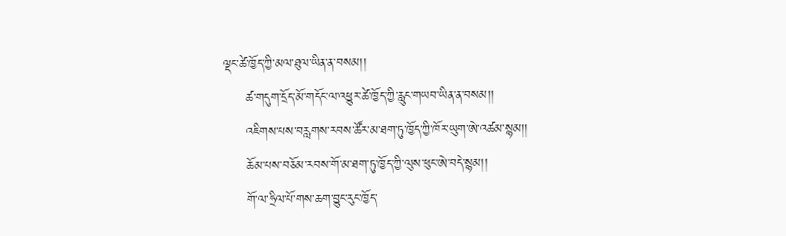ལྡང་ཚེ་ཁྱོད་ཀྱི་མལ་ཐུལ་ཡིན་ན་བསམ།།
     ཚ་གདུག་དྲོད་མོ་གདོང་ལ་འཕྱུར་ཚེ་ཁྱོད་ཀྱི་རླུང་གཡབ་ཡིན་ན་བསམ།།
     འཇིགས་པས་བརླགས་རབས་ཚོར་མ་ཐག་ཏུ་ཁྱོད་ཀྱི་ཁོར་ཡུག་ཨེ་འཚམ་སྙམ།།
     ཆོམ་པས་བཅོམ་རབས་གོ་མ་ཐག་ཏུ་ཁྱོད་ཀྱི་ལུས་ཕུང་ཨེ་བདེ་སྙམ།།
     གོ་ལ་ཧྲིལ་པོ་གས་ཆག་བྱུང་རུང་ཁྱོད་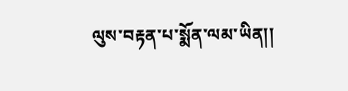ལུས་བརྟན་པ་སྨོན་ལམ་ཡིན།།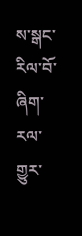ས་སྒང་རིལ་བོ་ཞིག་རལ་གྱུར་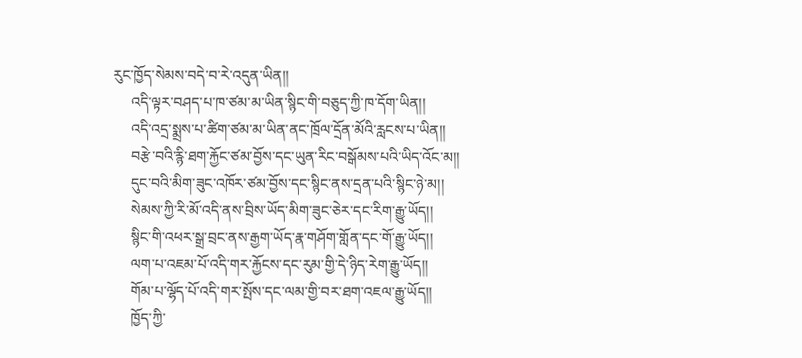རུང་ཁྱོད་སེམས་བདེ་བ་རེ་འདུན་ཡིན།།
     འདི་ལྟར་བཤད་པ་ཁ་ཙམ་མ་ཡིན་སྙིང་གི་བཅུད་ཀྱི་ཁ་དོག་ཡིན།།
     འདི་འདྲ་སྨྲས་པ་ཚིག་ཙམ་མ་ཡིན་ནང་ཁྲོལ་དྲོན་མོའི་རླངས་པ་ཡིན།།
     བརྩེ་བའི་རྙི་ཐག་རྐྱོང་ཙམ་བྱོས་དང་ཡུན་རིང་བསྒོམས་པའི་ཡིད་འོང་མ།།
     དུང་བའི་མིག་ཟུང་འཁོར་ཙམ་བྱོས་དང་སྙིང་ནས་དྲན་པའི་སྙིང་ཉེ་མ།།
     སེམས་ཀྱི་རི་མོ་འདི་ནས་བྲིས་ཡོད་མིག་ཟུང་ཅེར་དང་རིག་རྒྱུ་ཡོད།།
     སྙིང་གི་འཕར་སྒྲ་བྲང་ནས་རྒྱག་ཡོད་རྣ་གཤོག་གློན་དང་གོ་རྒྱུ་ཡོད།།
     ལག་པ་འཇམ་པོ་འདི་གར་རྐྱོངས་དང་རུམ་གྱི་དེ་ཉིད་རེག་རྒྱུ་ཡོད།།
     གོམ་པ་ལྷོད་པོ་འདི་གར་སྤོས་དང་ལམ་གྱི་བར་ཐག་འཇལ་རྒྱུ་ཡོད།།
     ཁྱོད་ཀྱི་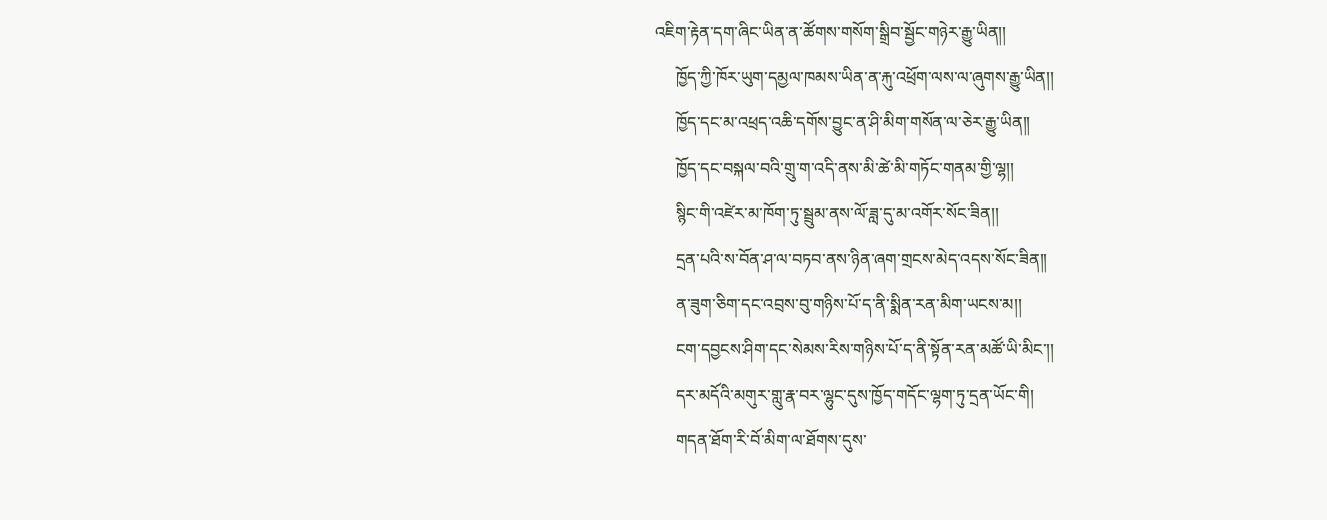འཇིག་རྟེན་དག་ཞིང་ཡིན་ན་ཚོགས་གསོག་སྒྲིབ་སྦྱོང་གཉེར་རྒྱུ་ཡིན།།
     ཁྱོད་ཀྱི་ཁོར་ཡུག་དམྱལ་ཁམས་ཡིན་ན་རྐུ་འཕྲོག་ལས་ལ་ཞུགས་རྒྱུ་ཡིན།།
     ཁྱོད་དང་མ་འཕྲད་འཆི་དགོས་བྱུང་ན་ཤི་མིག་གསོན་ལ་ཅེར་རྒྱུ་ཡིན།།
     ཁྱོད་དང་བསྐལ་བའི་གྲུ་ག་འདི་ནས་མི་ཚེ་མི་གཏོང་གནམ་གྱི་ལྷ།།
     སྙིང་གི་འཛེར་མ་ཁོག་ཏུ་སྦྲུམ་ནས་ལོ་ཟླ་དུ་མ་འགོར་སོང་ཟིན།།
     དྲན་པའི་ས་བོན་ཤ་ལ་བཏབ་ནས་ཉིན་ཞག་གྲངས་མེད་འདས་སོང་ཟིན།།
     ན་ཟུག་ཅིག་དང་འབྲས་བུ་གཉིས་པོ་ད་ནི་སྨིན་རན་མིག་ཡངས་མ།།
     ངག་དབྱངས་ཤིག་དང་སེམས་རིས་གཉིས་པོ་ད་ནི་སྟོན་རན་མཚོ་ཡི་མིང་།།
     དར་མདོའི་མགུར་གླུ་རྣ་བར་ལྷུང་དུས་ཁྱོད་གདོང་ལྷག་ཏུ་དྲན་ཡོང་གི།
     གདན་ཐོག་རི་བོ་མིག་ལ་ཐོགས་དུས་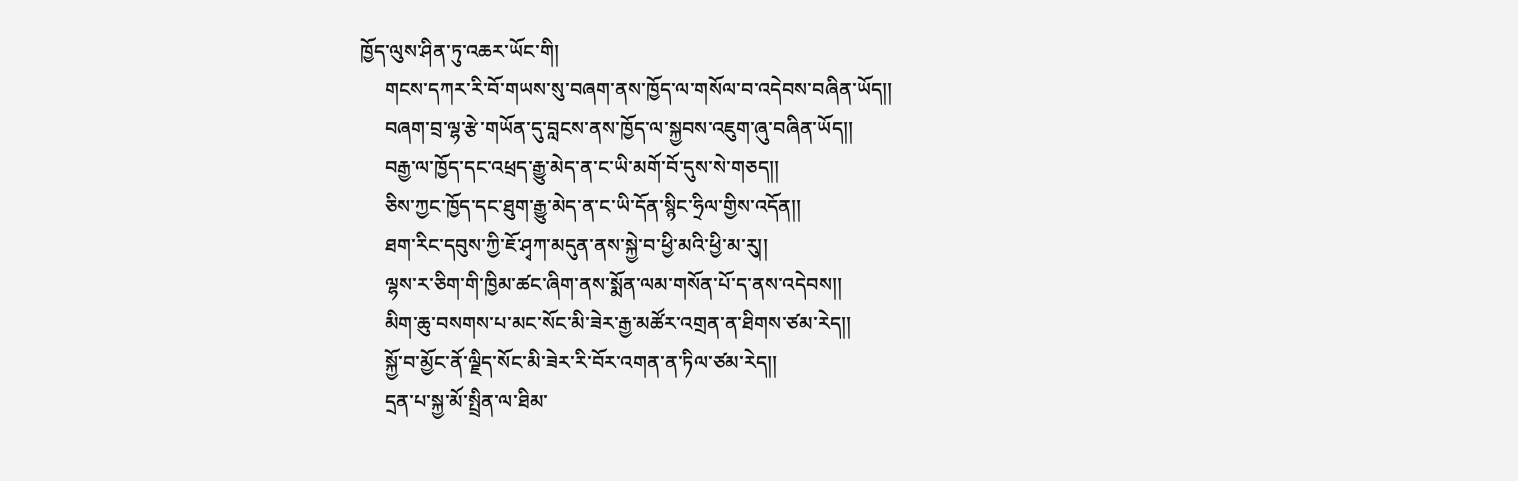ཁྱོད་ལུས་ཤིན་ཏུ་འཆར་ཡོང་གི།
     གངས་དཀར་རི་བོ་གཡས་སུ་བཞག་ནས་ཁྱོད་ལ་གསོལ་བ་འདེབས་བཞིན་ཡོད།།
     བཞག་བྲ་ལྷ་རྩེ་གཡོན་དུ་བླངས་ནས་ཁྱོད་ལ་སྐྱབས་འཇུག་ཞུ་བཞིན་ཡོད།།
     བརྒྱ་ལ་ཁྱོད་དང་འཕྲད་རྒྱུ་མེད་ན་ང་ཡི་མགོ་བོ་དུས་སེ་གཅད།།
     ཅིས་ཀྱང་ཁྱོད་དང་ཐུག་རྒྱུ་མེད་ན་ང་ཡི་དོན་སྙིང་ཧྲིལ་གྱིས་འདོན།།
     ཐག་རིང་དབུས་ཀྱི་ཇོ་ཤྭཀ་མདུན་ནས་སྐྱེ་བ་ཕྱི་མའི་ཕྱི་མ་རུ།།
     ལྷས་ར་ཅིག་གི་ཁྱིམ་ཚང་ཞིག་ནས་སྨོན་ལམ་གསོན་པོ་ད་ནས་འདེབས།།
     མིག་ཆུ་བསགས་པ་མང་སོང་མི་ཟེར་རྒྱ་མཚོར་འགྲན་ན་ཐིགས་ཙམ་རེད།།
     སྐྱོ་བ་མྱོང་ནོ་ལྗིད་སོང་མི་ཟེར་རི་བོར་འགན་ན་ཏིལ་ཙམ་རེད།།
     དྲན་པ་སྐྱ་མོ་སྤྲིན་ལ་ཐིམ་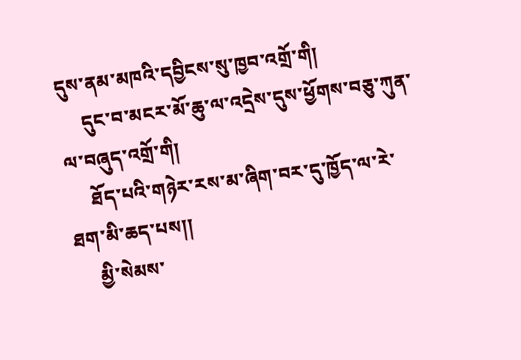དུས་ནམ་མཁའི་དབྱིངས་སུ་ཁྱབ་འགྲོ་གི།
     དུང་བ་མངར་མོ་ཆུ་ལ་འདྲེས་དུས་ཕྱོགས་བཅུ་ཀུན་ལ་བཞུད་འགྲོ་གི།
     ཐོད་པའི་གཉེར་རས་མ་ཞིག་བར་དུ་ཁྱོད་ལ་རེ་ཐག་མི་ཆད་པས།།
     མྱི་སེམས་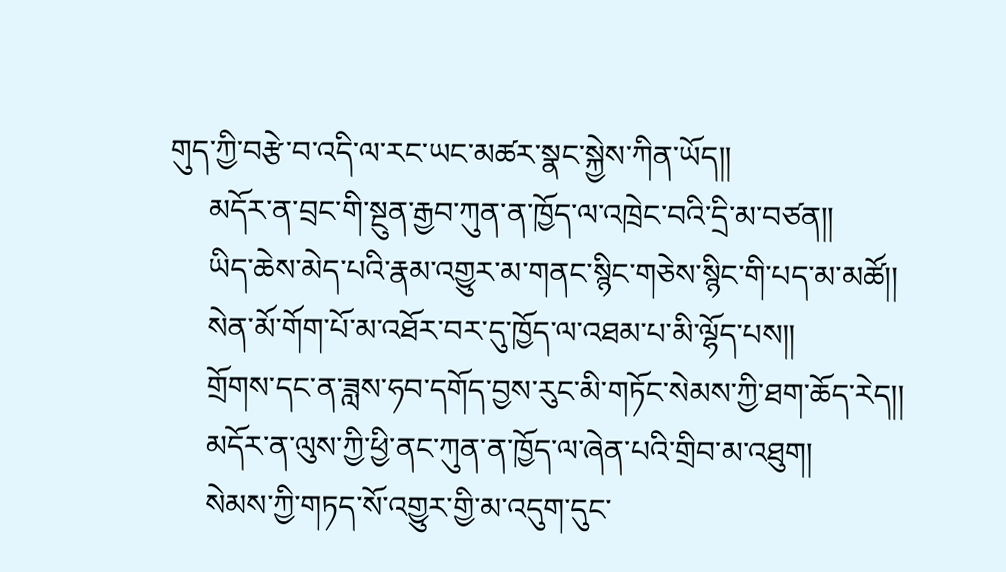གུད་ཀྱི་བརྩེ་བ་འདི་ལ་རང་ཡང་མཚར་སྣང་སྐྱེས་ཀིན་ཡོད།།
     མདོར་ན་བྲང་གི་སྔུན་རྒྱབ་ཀུན་ན་ཁྱོད་ལ་འཁྲེང་བའི་དྲི་མ་བཙན།།
     ཡིད་ཆེས་མེད་པའི་རྣམ་འགྱུར་མ་གནང་སྙིང་གཅེས་སྙིང་གི་པད་མ་མཚོ།།
     སེན་མོ་གོག་པོ་མ་འཐོར་བར་དུ་ཁྱོད་ལ་འཐམ་པ་མི་ལྷོད་པས།།
     གྲོགས་དང་ན་ཟླས་ཧབ་དགོད་བྱས་རུང་མི་གཏོང་སེམས་ཀྱི་ཐག་ཆོད་རེད།།
     མདོར་ན་ལུས་ཀྱི་ཕྱི་ནང་ཀུན་ན་ཁྱོད་ལ་ཞེན་པའི་གྲིབ་མ་འཐུག།
     སེམས་ཀྱི་གཏད་སོ་འགྱུར་གྱི་མ་འདུག་དུང་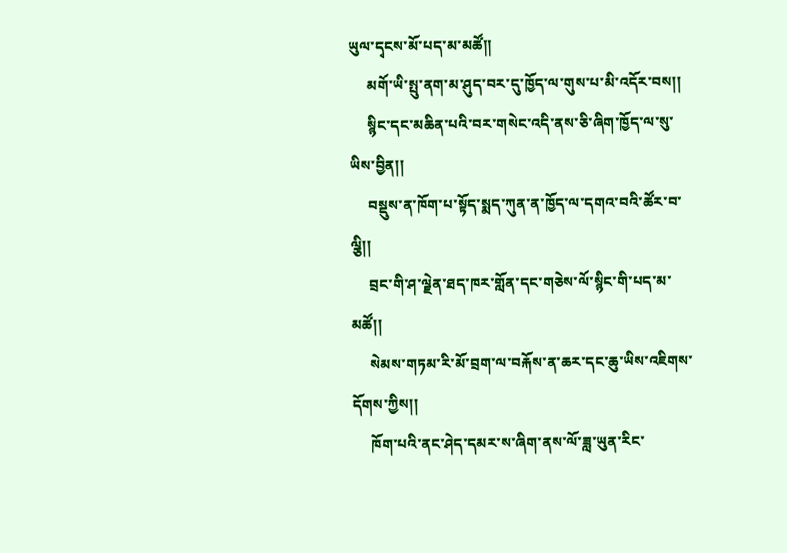ཡུལ་དྭངས་མོ་པད་མ་མཚོ།།
     མགོ་ཡི་སྤུ་ནག་མ་ཤུད་བར་དུ་ཁྱོད་ལ་གུས་པ་མི་འདོར་བས།།
     སྙིང་དང་མཆིན་པའི་བར་གསེང་འདི་ནས་ཅི་ཞིག་ཁྱོད་ལ་སུ་ཡིས་བྱིན།།
     བསྡུས་ན་ཁོག་པ་སྟོད་སྨད་ཀུན་ན་ཁྱོད་ལ་དགའ་བའི་ཚོར་བ་ལྕི།།
     བྲང་གི་ཤ་ལྗེན་ཐད་ཁར་གློན་དང་གཅེས་ལོ་སྙིང་གི་པད་མ་མཚོ།།
     སེམས་གཏམ་རི་མོ་བྲག་ལ་བརྐོས་ན་ཆར་དང་ཆུ་ཡིས་འཇིགས་དོགས་ཀྱིས།།
     ཁོག་པའི་ནང་ཤེད་དམར་ས་ཞིག་ནས་ལོ་ཟླ་ཡུན་རིང་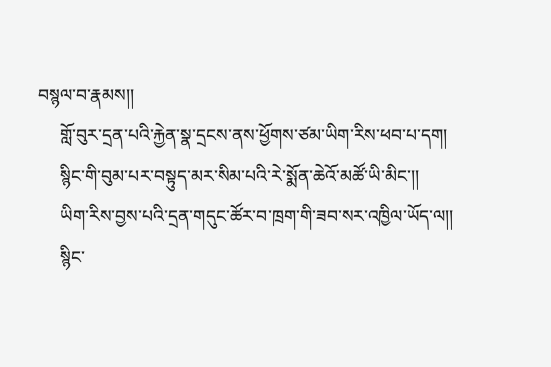བསྙལ་བ་རྣམས།།
     གློ་བུར་དྲན་པའི་རྐྱེན་སྣ་དྲངས་ནས་ཕྱོགས་ཙམ་ཡིག་རིས་ཕབ་པ་དག།
     སྙིང་གི་བུམ་པར་བསྟུད་མར་སིམ་པའི་རེ་སྨོན་ཆེའོ་མཚོ་ཡི་མིང་།།
     ཡིག་རིས་བྱས་པའི་དྲན་གདུང་ཚོར་བ་ཁྲག་གི་ཟབ་སར་འཁྱིལ་ཡོད་ལ།།
     སྙིང་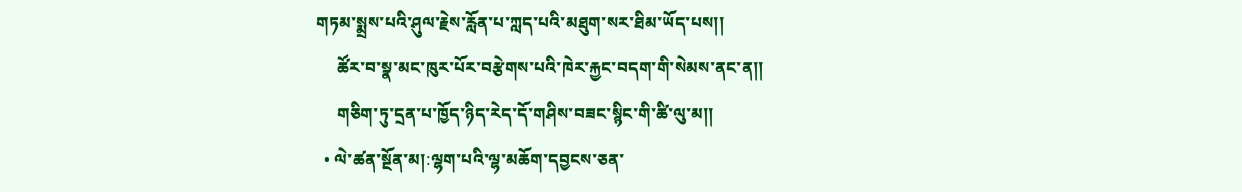གཏམ་སྨྲས་པའི་ཤུལ་རྗེས་རློན་པ་ཀླད་པའི་མཐུག་སར་ཐིམ་ཡོད་པས།།
     ཚོར་བ་སྣ་མང་ཁུར་པོར་བརྩེགས་པའི་ཁེར་རྐྱང་བདག་གི་སེམས་ནང་ན།།
     གཅིག་ཏུ་དྲན་པ་ཁྱོད་ཉིད་རེད་དོ་གཤིས་བཟང་སྙིང་གི་ཚི་ལུ་མ།།
  • ལེ་ཚན་སྔོན་མ།:ལྷག་པའི་ལྷ་མཆོག་དབྱངས་ཅན་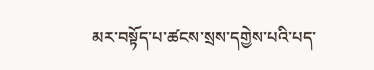མར་བསྟོད་པ་ཚངས་སྲས་དགྱེས་པའི་པད་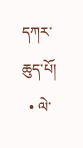དཀར་ཆུད་པོ།
  • ལེ་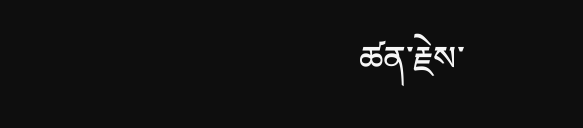ཚན་རྗེས་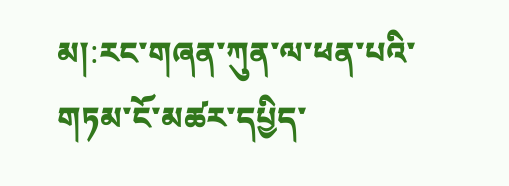མ།:རང་གཞན་ཀུན་ལ་ཕན་པའི་གཏམ་ངོ་མཚར་དཔྱིད་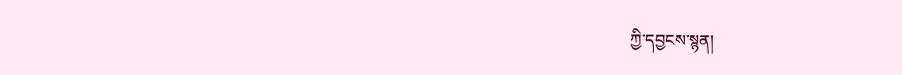ཀྱི་དབྱངས་སྙན།